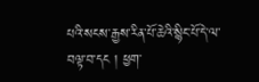པའི་སངས་རྒྱས་རིན་པོ་ཆེའི་སྙིང་པོ་དེ་ལ་བལྟ་བ་དང ། ཕྱག་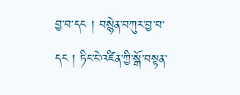བྱ་བ་དང ། བསྙེན་བཀུར་བྱ་བ་དང ། ཏིང་ངེ་འཛིན་ཀྱི་སྒོ་བསྟན་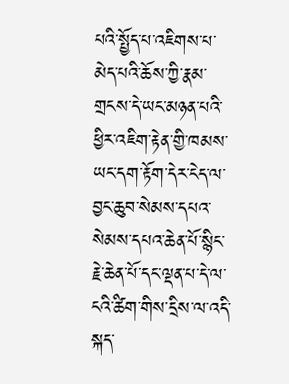པའི་སྤྱོད་པ་འཇིགས་པ་མེད་པའི་ཆོས་ཀྱི་རྣམ་གྲངས་དེ་ཡང་མཉན་པའི་ཕྱིར་འཇིག་རྟེན་གྱི་ཁམས་ཡང་དག་རྟོག་དེར་ངེད་ལ་བྱང་ཆུབ་སེམས་དཔའ་སེམས་དཔའ་ཆེན་པོ་སྙིང་རྗེ་ཆེན་པོ་དང་ལྡན་པ་དེ་ལ་ངའི་ཚིག་གིས་དྲིས་ལ་འདི་སྐད་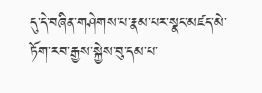དུ་དེ་བཞིན་གཤེགས་པ་རྣམ་པར་སྣང་མཛད་མེ་ཏོག་རབ་རྒྱས་སྐྱེས་བུ་དམ་པ་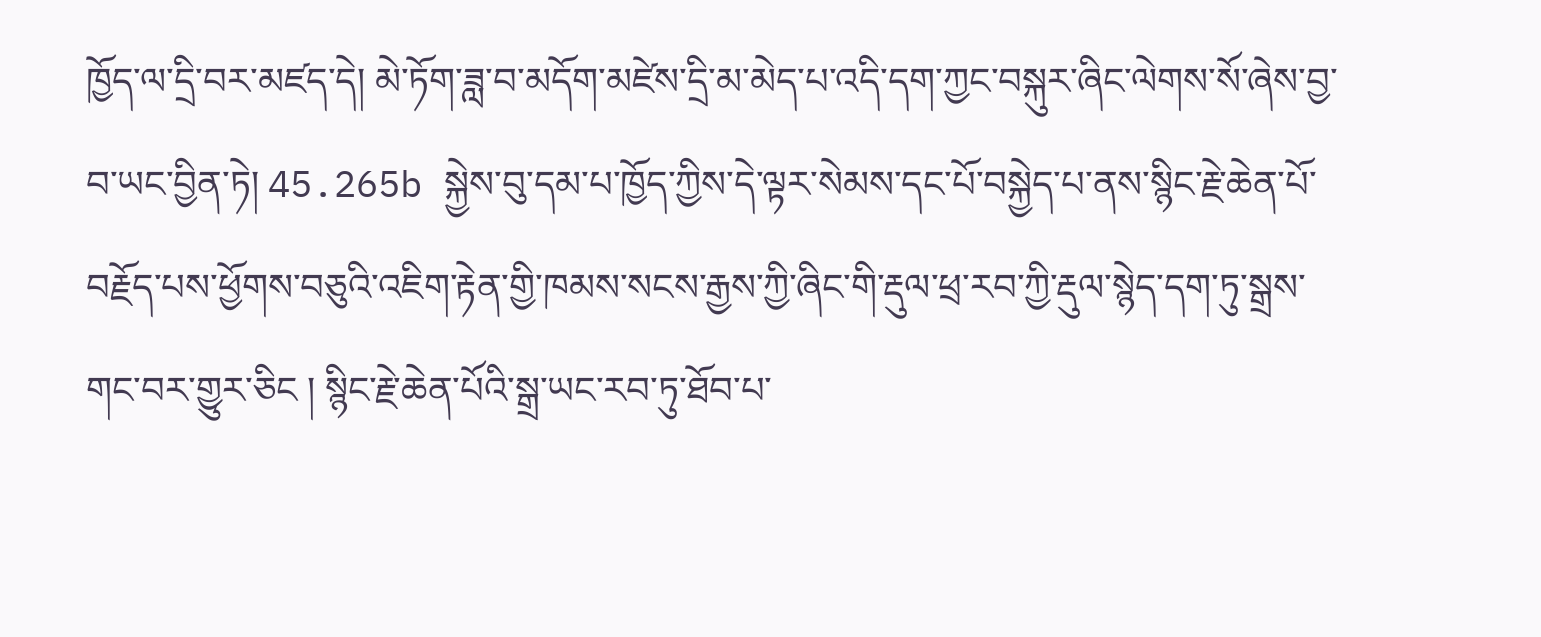ཁྱོད་ལ་དྲི་བར་མཛད་དེ། མེ་ཏོག་ཟླ་བ་མདོག་མཛེས་དྲི་མ་མེད་པ་འདི་དག་ཀྱང་བསྐུར་ཞིང་ལེགས་སོ་ཞེས་བྱ་བ་ཡང་བྱིན་ཏེ། 45.265b སྐྱེས་བུ་དམ་པ་ཁྱོད་ཀྱིས་དེ་ལྟར་སེམས་དང་པོ་བསྐྱེད་པ་ནས་སྙིང་རྗེ་ཆེན་པོ་བརྗོད་པས་ཕྱོགས་བཅུའི་འཇིག་རྟེན་གྱི་ཁམས་སངས་རྒྱས་ཀྱི་ཞིང་གི་རྡུལ་ཕྲ་རབ་ཀྱི་རྡུལ་སྙེད་དག་ཏུ་སྒྲས་གང་བར་གྱུར་ཅིང ། སྙིང་རྗེ་ཆེན་པོའི་སྒྲ་ཡང་རབ་ཏུ་ཐོབ་པ་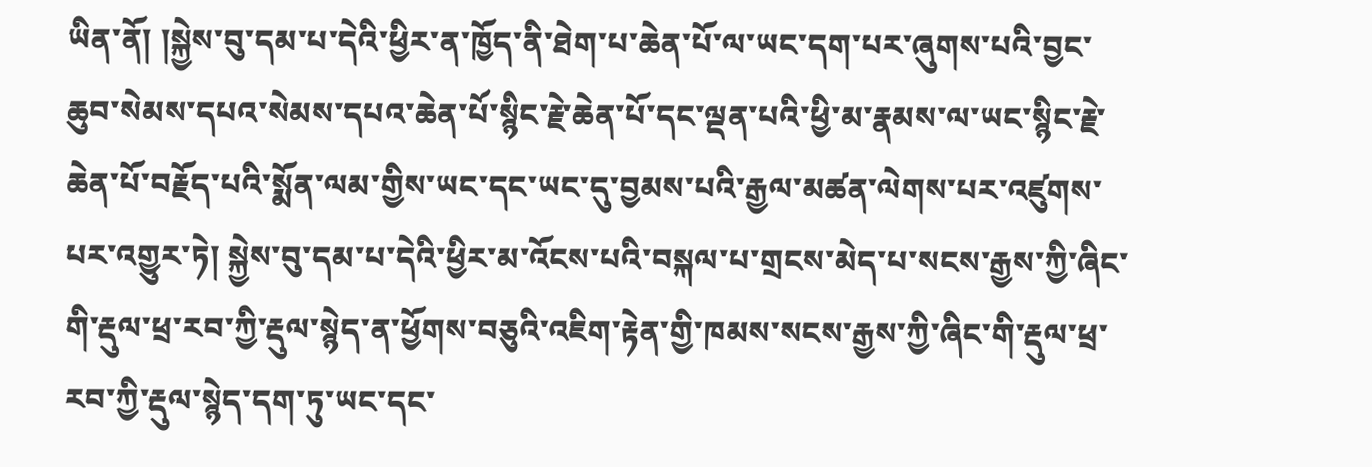ཡིན་ནོ། །སྐྱེས་བུ་དམ་པ་དེའི་ཕྱིར་ན་ཁྱོད་ནི་ཐེག་པ་ཆེན་པོ་ལ་ཡང་དག་པར་ཞུགས་པའི་བྱང་ཆུབ་སེམས་དཔའ་སེམས་དཔའ་ཆེན་པོ་སྙིང་རྗེ་ཆེན་པོ་དང་ལྡན་པའི་ཕྱི་མ་རྣམས་ལ་ཡང་སྙིང་རྗེ་ཆེན་པོ་བརྗོད་པའི་སྨོན་ལམ་གྱིས་ཡང་དང་ཡང་དུ་བྱམས་པའི་རྒྱལ་མཚན་ལེགས་པར་འཛུགས་པར་འགྱུར་ཏེ། སྐྱེས་བུ་དམ་པ་དེའི་ཕྱིར་མ་འོངས་པའི་བསྐལ་པ་གྲངས་མེད་པ་སངས་རྒྱས་ཀྱི་ཞིང་གི་རྡུལ་ཕྲ་རབ་ཀྱི་རྡུལ་སྙེད་ན་ཕྱོགས་བཅུའི་འཇིག་རྟེན་གྱི་ཁམས་སངས་རྒྱས་ཀྱི་ཞིང་གི་རྡུལ་ཕྲ་རབ་ཀྱི་རྡུལ་སྙེད་དག་ཏུ་ཡང་དང་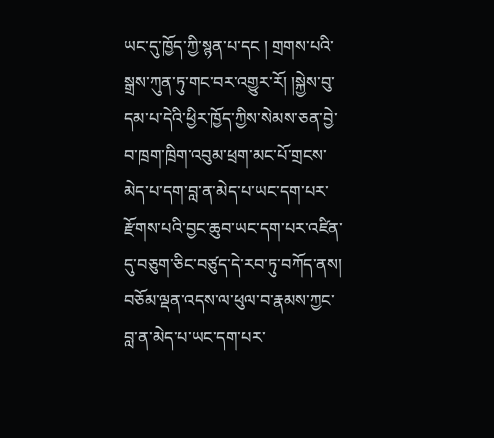ཡང་དུ་ཁྱོད་ཀྱི་སྙན་པ་དང ། གྲགས་པའི་སྒྲས་ཀུན་ཏུ་གང་བར་འགྱུར་རོ། །སྐྱེས་བུ་དམ་པ་དེའི་ཕྱིར་ཁྱོད་ཀྱིས་སེམས་ཅན་བྱེ་བ་ཁྲག་ཁྲིག་འབུམ་ཕྲག་མང་པོ་གྲངས་མེད་པ་དག་བླ་ན་མེད་པ་ཡང་དག་པར་རྫོགས་པའི་བྱང་ཆུབ་ཡང་དག་པར་འཛིན་དུ་བཅུག་ཅིང་བཙུད་དེ་རབ་ཏུ་བཀོད་ནས། བཅོམ་ལྡན་འདས་ལ་ཕུལ་བ་རྣམས་ཀྱང་བླ་ན་མེད་པ་ཡང་དག་པར་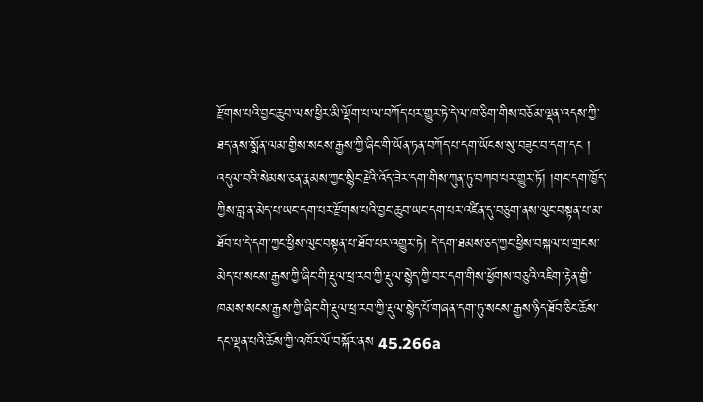རྫོགས་པའི་བྱང་ཆུབ་ལས་ཕྱིར་མི་ལྡོག་པ་ལ་བཀོད་པར་གྱུར་ཏེ་དེ་ལ་ཁ་ཅིག་གིས་བཅོམ་ལྡན་འདས་ཀྱི་ཐད་ནས་སྨོན་ལམ་གྱིས་སངས་རྒྱས་ཀྱི་ཞིང་གི་ཡོན་ཏན་བཀོད་པ་དག་ཡོངས་སུ་བཟུང་བ་དག་དང ། འདུལ་བའི་སེམས་ཅན་རྣམས་ཀྱང་སྙིང་རྗེའི་འོད་ཟེར་དག་གིས་ཀུན་ཏུ་བཀབ་པར་གྱུར་ཏོ། །གང་དག་ཁྱོད་ཀྱིས་བླ་ན་མེད་པ་ཡང་དག་པར་རྫོགས་པའི་བྱང་ཆུབ་ཡང་དག་པར་འཛིན་དུ་བཅུག་ནས་ལུང་བསྟན་པ་མ་ཐོབ་པ་དེ་དག་ཀྱང་ཕྱིས་ལུང་བསྟན་པ་ཐོབ་པར་འགྱུར་ཏེ། དེ་དག་ཐམས་ཅད་ཀྱང་ཕྱིས་བསྐལ་པ་གྲངས་མེད་པ་སངས་རྒྱས་ཀྱི་ཞིང་གི་རྡུལ་ཕྲ་རབ་ཀྱི་རྡུལ་སྙེད་ཀྱི་བར་དག་གིས་ཕྱོགས་བཅུའི་འཇིག་རྟེན་གྱི་ཁམས་སངས་རྒྱས་ཀྱི་ཞིང་གི་རྡུལ་ཕྲ་རབ་ཀྱི་རྡུལ་སྙེད་པོ་གཞན་དག་ཏུ་སངས་རྒྱས་ཉིད་ཐོབ་ཅིང་ཆོས་དང་ལྡན་པའི་ཆོས་ཀྱི་འཁོར་ལོ་བསྐོར་ནས 45.266a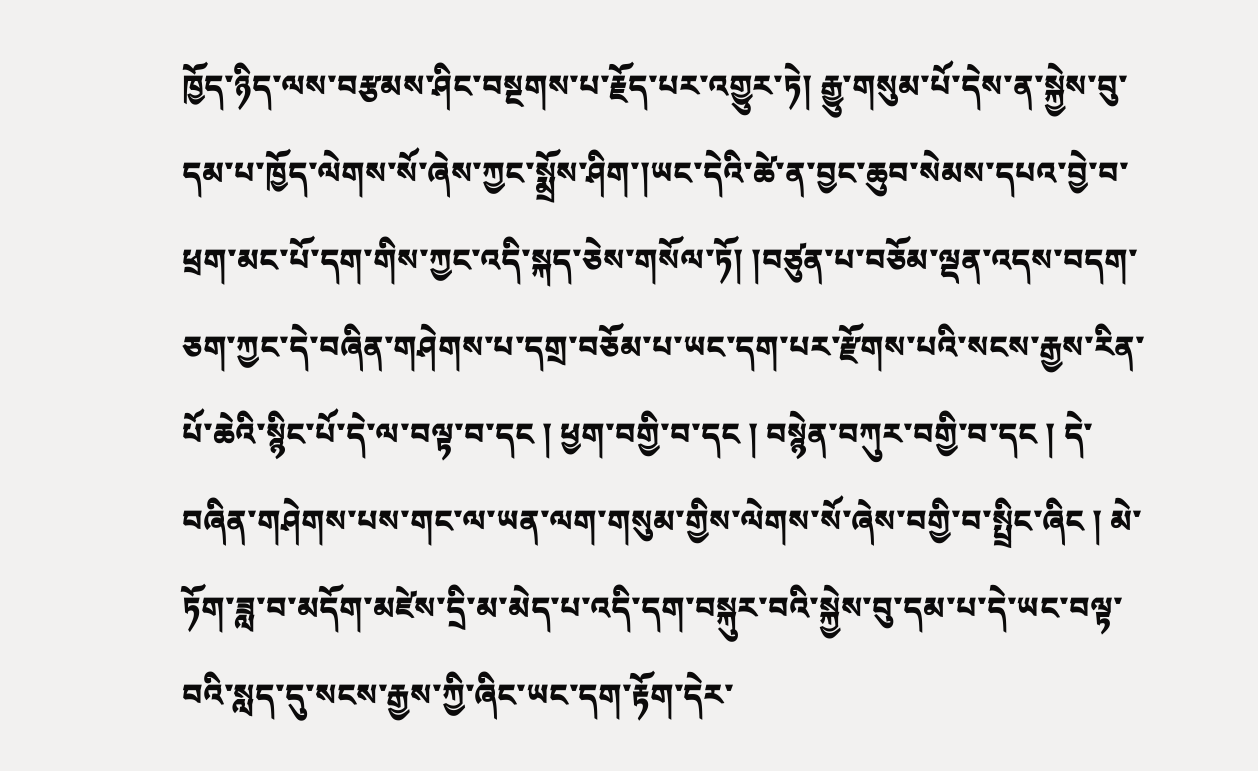ཁྱོད་ཉིད་ལས་བརྩམས་ཤིང་བསྔགས་པ་རྗོད་པར་འགྱུར་ཏེ། རྒྱུ་གསུམ་པོ་དེས་ན་སྐྱེས་བུ་དམ་པ་ཁྱོད་ལེགས་སོ་ཞེས་ཀྱང་སྨྲོས་ཤིག་།ཡང་དེའི་ཚེ་ན་བྱང་ཆུབ་སེམས་དཔའ་བྱེ་བ་ཕྲག་མང་པོ་དག་གིས་ཀྱང་འདི་སྐད་ཅེས་གསོལ་ཏོ། །བཙུན་པ་བཅོམ་ལྡན་འདས་བདག་ཅག་ཀྱང་དེ་བཞིན་གཤེགས་པ་དགྲ་བཅོམ་པ་ཡང་དག་པར་རྫོགས་པའི་སངས་རྒྱས་རིན་པོ་ཆེའི་སྙིང་པོ་དེ་ལ་བལྟ་བ་དང ། ཕྱག་བགྱི་བ་དང ། བསྙེན་བཀུར་བགྱི་བ་དང ། དེ་བཞིན་གཤེགས་པས་གང་ལ་ཡན་ལག་གསུམ་གྱིས་ལེགས་སོ་ཞེས་བགྱི་བ་སྤྲིང་ཞིང ། མེ་ཏོག་ཟླ་བ་མདོག་མཛེས་དྲི་མ་མེད་པ་འདི་དག་བསྐུར་བའི་སྐྱེས་བུ་དམ་པ་དེ་ཡང་བལྟ་བའི་སླད་དུ་སངས་རྒྱས་ཀྱི་ཞིང་ཡང་དག་རྟོག་དེར་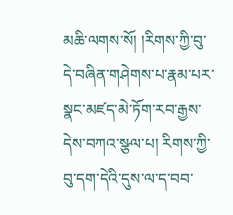མཆི་ལགས་སོ། །རིགས་ཀྱི་བུ་དེ་བཞིན་གཤེགས་པ་རྣམ་པར་སྣང་མཛད་མེ་ཏོག་རབ་རྒྱས་དེས་བཀའ་སྩལ་པ། རིགས་ཀྱི་བུ་དག་དེའི་དུས་ལ་ད་བབ་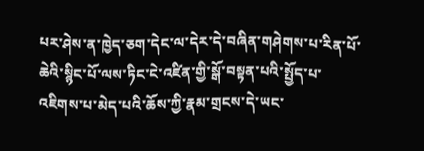པར་ཤེས་ན་ཁྱེད་ཅག་དེང་ལ་དེར་དེ་བཞིན་གཤེགས་པ་རིན་པོ་ཆེའི་སྙིང་པོ་ལས་ཏིང་ངེ་འཛིན་གྱི་སྒོ་བསྟན་པའི་སྤྱོད་པ་འཇིགས་པ་མེད་པའི་ཆོས་ཀྱི་རྣམ་གྲངས་དེ་ཡང་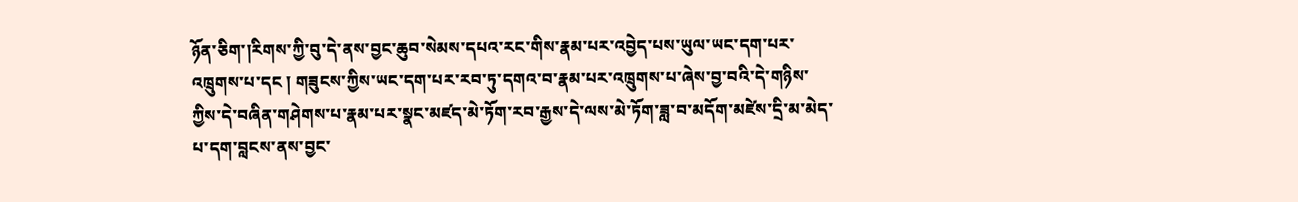ཉོན་ཅིག་།རིགས་ཀྱི་བུ་དེ་ནས་བྱང་ཆུབ་སེམས་དཔའ་རང་གིས་རྣམ་པར་འབྱེད་པས་ཡུལ་ཡང་དག་པར་འཁྲུགས་པ་དང ། གཟུངས་ཀྱིས་ཡང་དག་པར་རབ་ཏུ་དགའ་བ་རྣམ་པར་འཁྲུགས་པ་ཞེས་བྱ་བའི་དེ་གཉིས་ཀྱིས་དེ་བཞིན་གཤེགས་པ་རྣམ་པར་སྣང་མཛད་མེ་ཏོག་རབ་རྒྱས་དེ་ལས་མེ་ཏོག་ཟླ་བ་མདོག་མཛེས་དྲི་མ་མེད་པ་དག་བླངས་ནས་བྱང་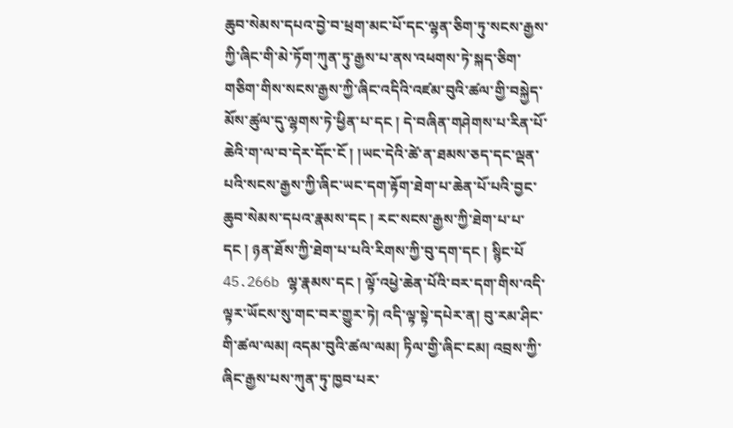ཆུབ་སེམས་དཔའ་བྱེ་བ་ཕྲག་མང་པོ་དང་ལྷན་ཅིག་ཏུ་སངས་རྒྱས་ཀྱི་ཞིང་གི་མེ་ཏོག་ཀུན་ཏུ་རྒྱས་པ་ནས་འཕགས་ཏེ་སྐད་ཅིག་གཅིག་གིས་སངས་རྒྱས་ཀྱི་ཞིང་འདིའི་འཛམ་བུའི་ཚལ་གྱི་བསྐྱེད་མོས་ཚུལ་དུ་ལྷགས་ཏེ་ཕྱིན་པ་དང ། དེ་བཞིན་གཤེགས་པ་རིན་པོ་ཆེའི་ག་ལ་བ་དེར་དོང་ངོ ། །ཡང་དེའི་ཚེ་ན་ཐམས་ཅད་དང་ལྡན་པའི་སངས་རྒྱས་ཀྱི་ཞིང་ཡང་དག་རྟོག་ཐེག་པ་ཆེན་པོ་པའི་བྱང་ཆུབ་སེམས་དཔའ་རྣམས་དང ། རང་སངས་རྒྱས་ཀྱི་ཐེག་པ་པ་དང ། ཉན་ཐོས་ཀྱི་ཐེག་པ་པའི་རིགས་ཀྱི་བུ་དག་དང ། སྙིང་པོ 45.266b ལྷ་རྣམས་དང ། ལྟོ་འཕྱེ་ཆེན་པོའི་བར་དག་གིས་འདི་ལྟར་ཡོངས་སུ་གང་བར་གྱུར་ཏེ། འདི་ལྟ་སྟེ་དཔེར་ན། བུ་རམ་ཤིང་གི་ཚལ་ལམ། འདམ་བུའི་ཚལ་ལམ། ཏིལ་གྱི་ཞིང་ངམ། འབྲས་ཀྱི་ཞིང་རྒྱས་པས་ཀུན་ཏུ་ཁྱབ་པར་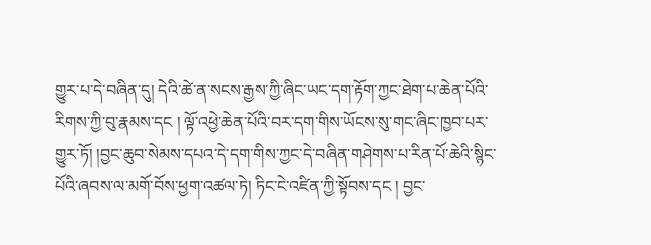གྱུར་པ་དེ་བཞིན་དུ། དེའི་ཚེ་ན་སངས་རྒྱས་ཀྱི་ཞིང་ཡང་དག་རྟོག་ཀྱང་ཐེག་པ་ཆེན་པོའི་རིགས་ཀྱི་བུ་རྣམས་དང ། ལྟོ་འཕྱེ་ཆེན་པོའི་བར་དག་གིས་ཡོངས་སུ་གང་ཞིང་ཁྱབ་པར་གྱུར་ཏོ། །བྱང་ཆུབ་སེམས་དཔའ་དེ་དག་གིས་ཀྱང་དེ་བཞིན་གཤེགས་པ་རིན་པོ་ཆེའི་སྙིང་པོའི་ཞབས་ལ་མགོ་བོས་ཕྱག་འཚལ་ཏེ། ཏིང་ངེ་འཛིན་ཀྱི་སྟོབས་དང ། བྱང་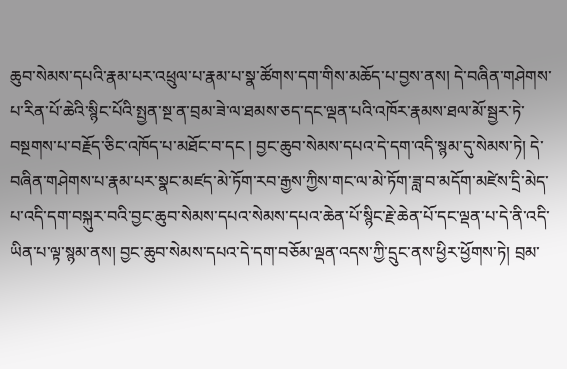ཆུབ་སེམས་དཔའི་རྣམ་པར་འཕྲུལ་པ་རྣམ་པ་སྣ་ཚོགས་དག་གིས་མཆོད་པ་བྱས་ནས། དེ་བཞིན་གཤེགས་པ་རིན་པོ་ཆེའི་སྙིང་པོའི་སྤྱན་སྔ་ན་བྲམ་ཟེ་ལ་ཐམས་ཅད་དང་ལྡན་པའི་འཁོར་རྣམས་ཐལ་མོ་སྦྱར་ཏེ་བསྔགས་པ་བརྗོད་ཅིང་འཁོད་པ་མཐོང་བ་དང ། བྱང་ཆུབ་སེམས་དཔའ་དེ་དག་འདི་སྙམ་དུ་སེམས་ཏེ། དེ་བཞིན་གཤེགས་པ་རྣམ་པར་སྣང་མཛད་མེ་ཏོག་རབ་རྒྱས་ཀྱིས་གང་ལ་མེ་ཏོག་ཟླ་བ་མདོག་མཛེས་དྲི་མེད་པ་འདི་དག་བསྐུར་བའི་བྱང་ཆུབ་སེམས་དཔའ་སེམས་དཔའ་ཆེན་པོ་སྙིང་རྗེ་ཆེན་པོ་དང་ལྡན་པ་དེ་ནི་འདི་ཡིན་པ་ལྟ་སྙམ་ནས། བྱང་ཆུབ་སེམས་དཔའ་དེ་དག་བཅོམ་ལྡན་འདས་ཀྱི་དྲུང་ནས་ཕྱིར་ཕྱོགས་ཏེ། བྲམ་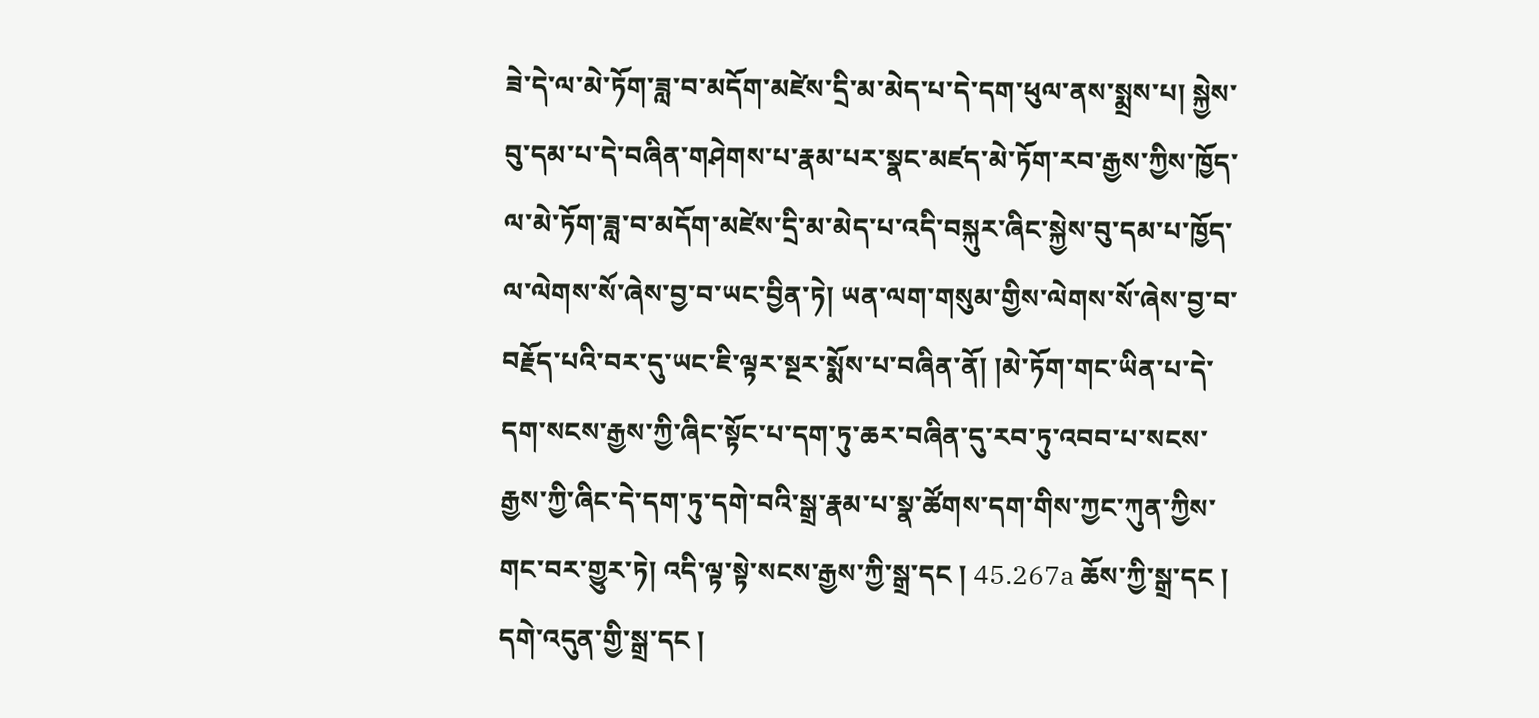ཟེ་དེ་ལ་མེ་ཏོག་ཟླ་བ་མདོག་མཛེས་དྲི་མ་མེད་པ་དེ་དག་ཕུལ་ནས་སྨྲས་པ། སྐྱེས་བུ་དམ་པ་དེ་བཞིན་གཤེགས་པ་རྣམ་པར་སྣང་མཛད་མེ་ཏོག་རབ་རྒྱས་ཀྱིས་ཁྱོད་ལ་མེ་ཏོག་ཟླ་བ་མདོག་མཛེས་དྲི་མ་མེད་པ་འདི་བསྐུར་ཞིང་སྐྱེས་བུ་དམ་པ་ཁྱོད་ལ་ལེགས་སོ་ཞེས་བྱ་བ་ཡང་བྱིན་ཏེ། ཡན་ལག་གསུམ་གྱིས་ལེགས་སོ་ཞེས་བྱ་བ་བརྗོད་པའི་བར་དུ་ཡང་ཇི་ལྟར་སྔར་སྨོས་པ་བཞིན་ནོ། །མེ་ཏོག་གང་ཡིན་པ་དེ་དག་སངས་རྒྱས་ཀྱི་ཞིང་སྟོང་པ་དག་ཏུ་ཆར་བཞིན་དུ་རབ་ཏུ་འབབ་པ་སངས་རྒྱས་ཀྱི་ཞིང་དེ་དག་ཏུ་དགེ་བའི་སྒྲ་རྣམ་པ་སྣ་ཚོགས་དག་གིས་ཀྱང་ཀུན་ཀྱིས་གང་བར་གྱུར་ཏེ། འདི་ལྟ་སྟེ་སངས་རྒྱས་ཀྱི་སྒྲ་དང ། 45.267a ཆོས་ཀྱི་སྒྲ་དང ། དགེ་འདུན་གྱི་སྒྲ་དང །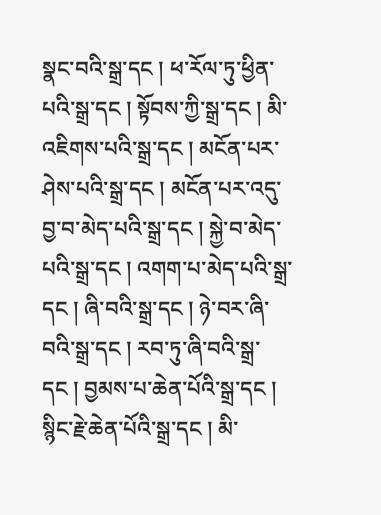སྣང་བའི་སྒྲ་དང ། ཕ་རོལ་ཏུ་ཕྱིན་པའི་སྒྲ་དང ། སྟོབས་ཀྱི་སྒྲ་དང ། མི་འཇིགས་པའི་སྒྲ་དང ། མངོན་པར་ཤེས་པའི་སྒྲ་དང ། མངོན་པར་འདུ་བྱ་བ་མེད་པའི་སྒྲ་དང ། སྐྱེ་བ་མེད་པའི་སྒྲ་དང ། འགག་པ་མེད་པའི་སྒྲ་དང ། ཞི་བའི་སྒྲ་དང ། ཉེ་བར་ཞི་བའི་སྒྲ་དང ། རབ་ཏུ་ཞི་བའི་སྒྲ་དང ། བྱམས་པ་ཆེན་པོའི་སྒྲ་དང ། སྙིང་རྗེ་ཆེན་པོའི་སྒྲ་དང ། མི་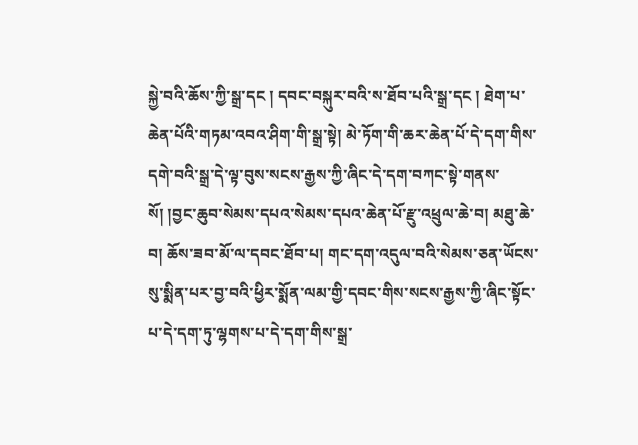སྐྱེ་བའི་ཆོས་ཀྱི་སྒྲ་དང ། དབང་བསྐུར་བའི་ས་ཐོབ་པའི་སྒྲ་དང ། ཐེག་པ་ཆེན་པོའི་གཏམ་འབའ་ཤིག་གི་སྒྲ་སྟེ། མེ་ཏོག་གི་ཆར་ཆེན་པོ་དེ་དག་གིས་དགེ་བའི་སྒྲ་དེ་ལྟ་བུས་སངས་རྒྱས་ཀྱི་ཞིང་དེ་དག་བཀང་སྟེ་གནས་སོ། །བྱང་ཆུབ་སེམས་དཔའ་སེམས་དཔའ་ཆེན་པོ་རྫུ་འཕྲུལ་ཆེ་བ། མཐུ་ཆེ་བ། ཆོས་ཟབ་མོ་ལ་དབང་ཐོབ་པ། གང་དག་འདུལ་བའི་སེམས་ཅན་ཡོངས་སུ་སྨིན་པར་བྱ་བའི་ཕྱིར་སྨོན་ལམ་གྱི་དབང་གིས་སངས་རྒྱས་ཀྱི་ཞིང་སྟོང་པ་དེ་དག་ཏུ་ལྷགས་པ་དེ་དག་གིས་སྒྲ་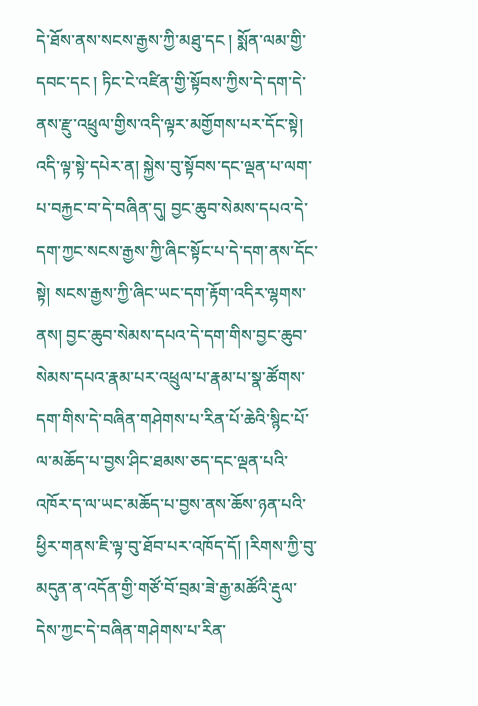དེ་ཐོས་ནས་སངས་རྒྱས་ཀྱི་མཐུ་དང ། སྨོན་ལམ་གྱི་དབང་དང ། ཏིང་ངེ་འཛིན་གྱི་སྟོབས་ཀྱིས་དེ་དག་དེ་ནས་རྫུ་འཕྲུལ་གྱིས་འདི་ལྟར་མགྱོགས་པར་དོང་སྟེ། འདི་ལྟ་སྟེ་དཔེར་ན། སྐྱེས་བུ་སྟོབས་དང་ལྡན་པ་ལག་པ་བརྐྱང་བ་དེ་བཞིན་དུ། བྱང་ཆུབ་སེམས་དཔའ་དེ་དག་ཀྱང་སངས་རྒྱས་ཀྱི་ཞིང་སྟོང་པ་དེ་དག་ནས་དོང་སྟེ། སངས་རྒྱས་ཀྱི་ཞིང་ཡང་དག་རྟོག་འདིར་ལྷགས་ནས། བྱང་ཆུབ་སེམས་དཔའ་དེ་དག་གིས་བྱང་ཆུབ་སེམས་དཔའ་རྣམ་པར་འཕྲུལ་པ་རྣམ་པ་སྣ་ཚོགས་དག་གིས་དེ་བཞིན་གཤེགས་པ་རིན་པོ་ཆེའི་སྙིང་པོ་ལ་མཆོད་པ་བྱས་ཤིང་ཐམས་ཅད་དང་ལྡན་པའི་འཁོར་ད་ལ་ཡང་མཆོད་པ་བྱས་ནས་ཆོས་ཉན་པའི་ཕྱིར་གནས་ཇི་ལྟ་བུ་ཐོབ་པར་འཁོད་དོ། །རིགས་ཀྱི་བུ་མདུན་ན་འདོན་གྱི་གཙོ་བོ་བྲམ་ཟེ་རྒྱ་མཚོའི་རྡུལ་དེས་ཀྱང་དེ་བཞིན་གཤེགས་པ་རིན་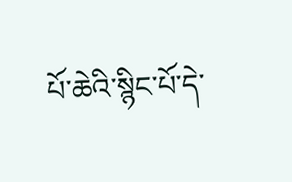པོ་ཆེའི་སྙིང་པོ་དེ་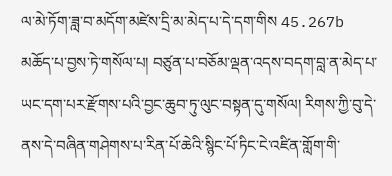ལ་མེ་ཏོག་ཟླ་བ་མདོག་མཛེས་དྲི་མ་མེད་པ་དེ་དག་གིས 45.267b མཆོད་པ་བྱས་ཏེ་གསོལ་པ། བཙུན་པ་བཅོམ་ལྡན་འདས་བདག་བླ་ན་མེད་པ་ཡང་དག་པར་རྫོགས་པའི་བྱང་ཆུབ་ཏུ་ལུང་བསྟན་དུ་གསོལ། རིགས་ཀྱི་བུ་དེ་ནས་དེ་བཞིན་གཤེགས་པ་རིན་པོ་ཆེའི་སྙིང་པོ་ཏིང་ངེ་འཛིན་གློག་གི་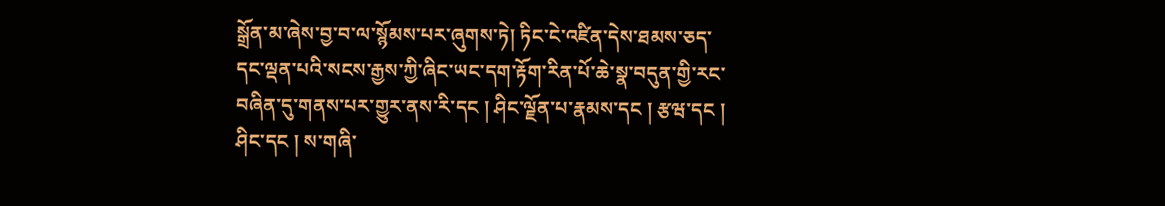སྒྲོན་མ་ཞེས་བྱ་བ་ལ་སྙོམས་པར་ཞུགས་ཏེ། ཏིང་ངེ་འཛིན་དེས་ཐམས་ཅད་དང་ལྡན་པའི་སངས་རྒྱས་ཀྱི་ཞིང་ཡང་དག་རྟོག་རིན་པོ་ཆེ་སྣ་བདུན་གྱི་རང་བཞིན་དུ་གནས་པར་གྱུར་ནས་རི་དང ། ཤིང་ལྗོན་པ་རྣམས་དང ། རྩཝ་དང ། ཤིང་དང ། ས་གཞི་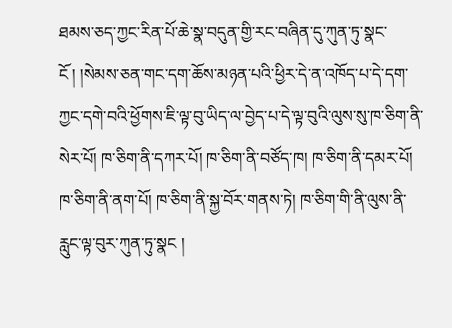ཐམས་ཅད་ཀྱང་རིན་པོ་ཆེ་སྣ་བདུན་གྱི་རང་བཞིན་དུ་ཀུན་ཏུ་སྣང་ངོ ། །སེམས་ཅན་གང་དག་ཆོས་མཉན་པའི་ཕྱིར་དེ་ན་འཁོད་པ་དེ་དག་ཀྱང་དགེ་བའི་ཕྱོགས་ཇི་ལྟ་བུ་ཡིད་ལ་བྱེད་པ་དེ་ལྟ་བུའི་ལུས་སུ་ཁ་ཅིག་ནི་སེར་པོ། ཁ་ཅིག་ནི་དཀར་པོ། ཁ་ཅིག་ནི་བཙོད་ཁ། ཁ་ཅིག་ནི་དམར་པོ། ཁ་ཅིག་ནི་ནག་པོ། ཁ་ཅིག་ནི་སྐྱ་བོར་གནས་ཏེ། ཁ་ཅིག་གི་ནི་ལུས་ནི་རླུང་ལྟ་བུར་ཀུན་ཏུ་སྣང །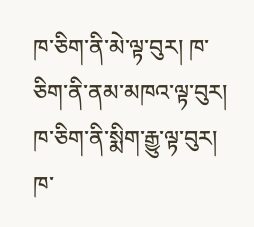ཁ་ཅིག་ནི་མེ་ལྟ་བུར། ཁ་ཅིག་ནི་ནམ་མཁའ་ལྟ་བུར། ཁ་ཅིག་ནི་སྨིག་རྒྱུ་ལྟ་བུར། ཁ་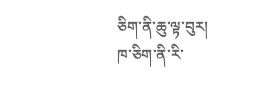ཅིག་ནི་ཆུ་ལྟ་བུར། ཁ་ཅིག་ནི་རི་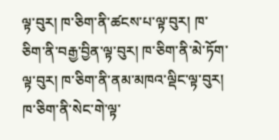ལྟ་བུར། ཁ་ཅིག་ནི་ཚངས་པ་ལྟ་བུར། ཁ་ཅིག་ནི་བརྒྱ་བྱིན་ལྟ་བུར། ཁ་ཅིག་ནི་མེ་ཏོག་ལྟ་བུར། ཁ་ཅིག་ནི་ནམ་མཁའ་ལྡིང་ལྟ་བུར། ཁ་ཅིག་ནི་སེང་གེ་ལྟ་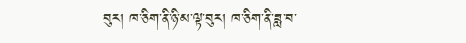བུར། ཁ་ཅིག་ནི་ཉི་མ་ལྟ་བུར། ཁ་ཅིག་ནི་ཟླ་བ་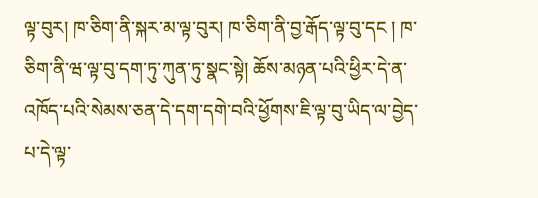ལྟ་བུར། ཁ་ཅིག་ནི་སྐར་མ་ལྟ་བུར། ཁ་ཅིག་ནི་བྱ་རྒོད་ལྟ་བུ་དང ། ཁ་ཅིག་ནི་ཝ་ལྟ་བུ་དག་ཏུ་ཀུན་ཏུ་སྣང་སྟེ། ཆོས་མཉན་པའི་ཕྱིར་དེ་ན་འཁོད་པའི་སེམས་ཅན་དེ་དག་དགེ་བའི་ཕྱོགས་ཇི་ལྟ་བུ་ཡིད་ལ་བྱེད་པ་དེ་ལྟ་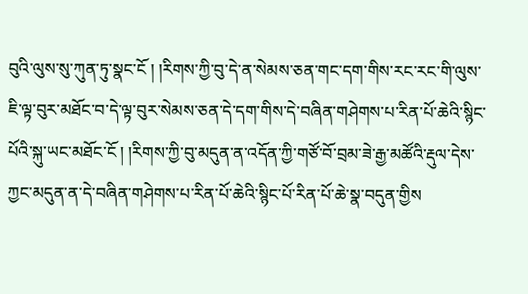བུའི་ལུས་སུ་ཀུན་ཏུ་སྣང་ངོ ། །རིགས་ཀྱི་བུ་དེ་ན་སེམས་ཅན་གང་དག་གིས་རང་རང་གི་ལུས་ཇི་ལྟ་བུར་མཐོང་བ་དེ་ལྟ་བུར་སེམས་ཅན་དེ་དག་གིས་དེ་བཞིན་གཤེགས་པ་རིན་པོ་ཆེའི་སྙིང་པོའི་སྐུ་ཡང་མཐོང་ངོ ། །རིགས་ཀྱི་བུ་མདུན་ན་འདོན་ཀྱི་གཙོ་བོ་བྲམ་ཟེ་རྒྱ་མཚོའི་རྡུལ་དེས་ཀྱང་མདུན་ན་དེ་བཞིན་གཤེགས་པ་རིན་པོ་ཆེའི་སྙིང་པོ་རིན་པོ་ཆེ་སྣ་བདུན་གྱིས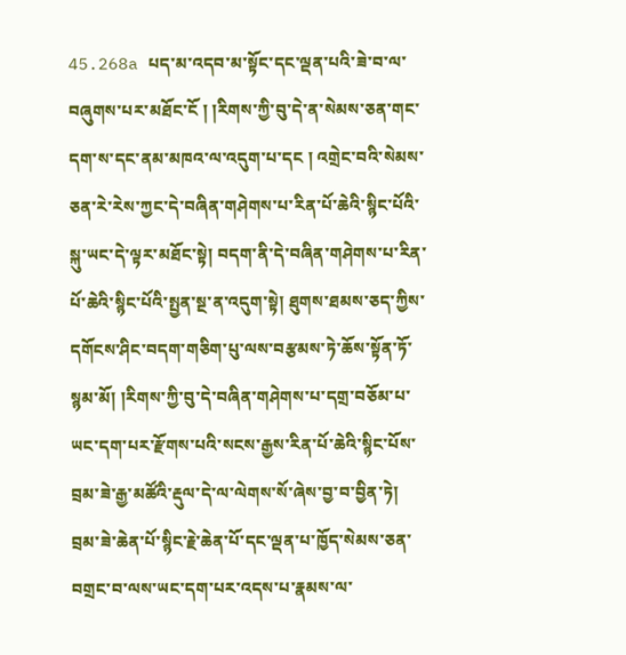45.268a པད་མ་འདབ་མ་སྟོང་དང་ལྡན་པའི་ཟེ་བ་ལ་བཞུགས་པར་མཐོང་ངོ ། །རིགས་ཀྱི་བུ་དེ་ན་སེམས་ཅན་གང་དག་ས་དང་ནམ་མཁའ་ལ་འདུག་པ་དང ། འགྲེང་བའི་སེམས་ཅན་རེ་རེས་ཀྱང་དེ་བཞིན་གཤེགས་པ་རིན་པོ་ཆེའི་སྙིང་པོའི་སྐུ་ཡང་དེ་ལྟར་མཐོང་སྟེ། བདག་ནི་དེ་བཞིན་གཤེགས་པ་རིན་པོ་ཆེའི་སྙིང་པོའི་སྤྱན་སྔ་ན་འདུག་སྟེ། ཐུགས་ཐམས་ཅད་ཀྱིས་དགོངས་ཤིང་བདག་གཅིག་པུ་ལས་བརྩམས་ཏེ་ཆོས་སྟོན་ཏོ་སྙམ་མོ། །རིགས་ཀྱི་བུ་དེ་བཞིན་གཤེགས་པ་དགྲ་བཅོམ་པ་ཡང་དག་པར་རྫོགས་པའི་སངས་རྒྱས་རིན་པོ་ཆེའི་སྙིང་པོས་བྲམ་ཟེ་རྒྱ་མཚོའི་རྡུལ་དེ་ལ་ལེགས་སོ་ཞེས་བྱ་བ་བྱིན་ཏེ། བྲམ་ཟེ་ཆེན་པོ་སྙིང་རྗེ་ཆེན་པོ་དང་ལྡན་པ་ཁྱོད་སེམས་ཅན་བགྲང་བ་ལས་ཡང་དག་པར་འདས་པ་རྣམས་ལ་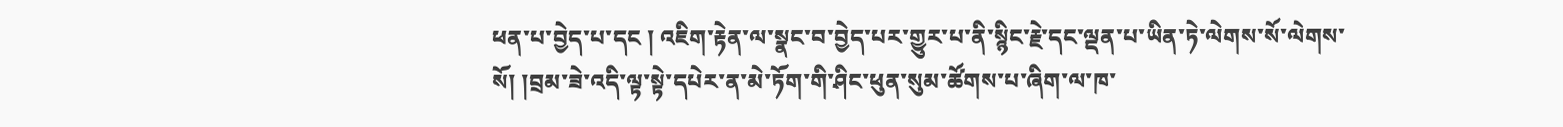ཕན་པ་བྱེད་པ་དང ། འཇིག་རྟེན་ལ་སྣང་བ་བྱེད་པར་གྱུར་པ་ནི་སྙིང་རྗེ་དང་ལྡན་པ་ཡིན་ཏེ་ལེགས་སོ་ལེགས་སོ། །བྲམ་ཟེ་འདི་ལྟ་སྟེ་དཔེར་ན་མེ་ཏོག་གི་ཤིང་ཕུན་སུམ་ཚོགས་པ་ཞིག་ལ་ཁ་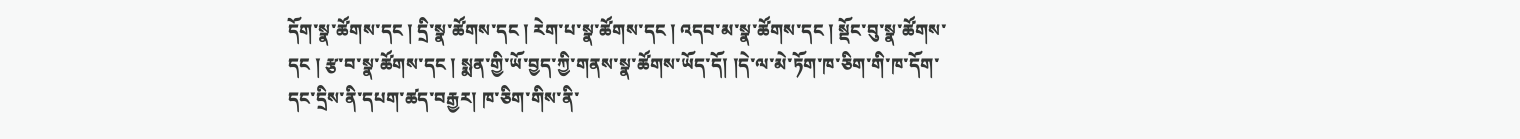དོག་སྣ་ཚོགས་དང ། དྲི་སྣ་ཚོགས་དང ། རེག་པ་སྣ་ཚོགས་དང ། འདབ་མ་སྣ་ཚོགས་དང ། སྡོང་བུ་སྣ་ཚོགས་དང ། རྩ་བ་སྣ་ཚོགས་དང ། སྨན་གྱི་ཡོ་བྱད་ཀྱི་གནས་སྣ་ཚོགས་ཡོད་དོ། །དེ་ལ་མེ་ཏོག་ཁ་ཅིག་གི་ཁ་དོག་དང་དྲིས་ནི་དཔག་ཚད་བརྒྱར། ཁ་ཅིག་གིས་ནི་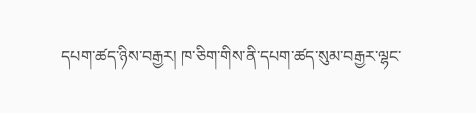དཔག་ཚད་ཉིས་བརྒྱར། ཁ་ཅིག་གིས་ནི་དཔག་ཚད་སུམ་བརྒྱར་ལྷང་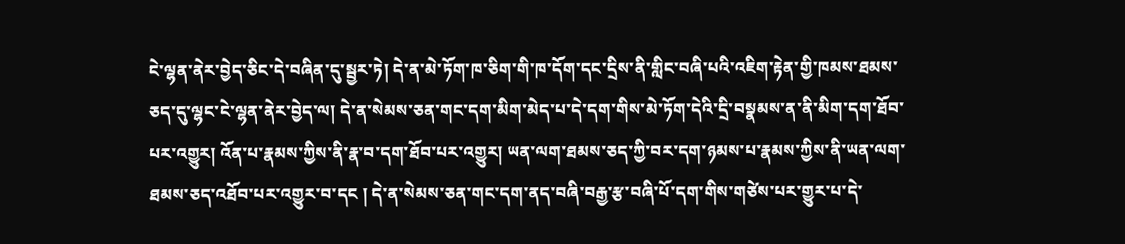ངེ་ལྷན་ནེར་བྱེད་ཅིང་དེ་བཞིན་དུ་སྦྱར་ཏེ། དེ་ན་མེ་ཏོག་ཁ་ཅིག་གི་ཁ་དོག་དང་དྲིས་ནི་གླིང་བཞི་པའི་འཇིག་རྟེན་གྱི་ཁམས་ཐམས་ཅད་དུ་ལྷང་ངེ་ལྷན་ནེར་བྱེད་ལ། དེ་ན་སེམས་ཅན་གང་དག་མིག་མེད་པ་དེ་དག་གིས་མེ་ཏོག་དེའི་དྲི་བསྣམས་ན་ནི་མིག་དག་ཐོབ་པར་འགྱུར། འོན་པ་རྣམས་ཀྱིས་ནི་རྣ་བ་དག་ཐོབ་པར་འགྱུར། ཡན་ལག་ཐམས་ཅད་ཀྱི་བར་དག་ཉམས་པ་རྣམས་ཀྱིས་ནི་ཡན་ལག་ཐམས་ཅད་འཐོབ་པར་འགྱུར་བ་དང ། དེ་ན་སེམས་ཅན་གང་དག་ནད་བཞི་བརྒྱ་རྩ་བཞི་པོ་དག་གིས་གཙེས་པར་གྱུར་པ་དེ་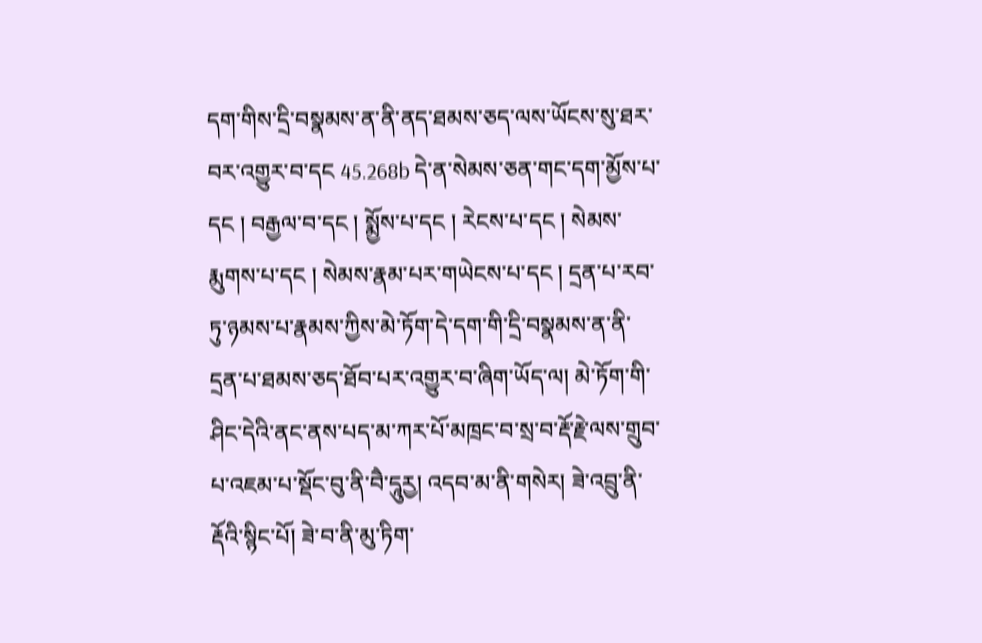དག་གིས་དྲི་བསྣམས་ན་ནི་ནད་ཐམས་ཅད་ལས་ཡོངས་སུ་ཐར་བར་འགྱུར་བ་དང 45.268b དེ་ན་སེམས་ཅན་གང་དག་མྱོས་པ་དང ། བརྒྱལ་བ་དང ། སྨྱོས་པ་དང ། རེངས་པ་དང ། སེམས་རྨུགས་པ་དང ། སེམས་རྣམ་པར་གཡེངས་པ་དང ། དྲན་པ་རབ་ཏུ་ཉམས་པ་རྣམས་ཀྱིས་མེ་ཏོག་དེ་དག་གི་དྲི་བསྣམས་ན་ནི་དྲན་པ་ཐམས་ཅད་ཐོབ་པར་འགྱུར་བ་ཞིག་ཡོད་ལ། མེ་ཏོག་གི་ཤིང་དེའི་ནང་ནས་པད་མ་ཀར་པོ་མཁྲང་བ་སྲ་བ་རྡོ་རྗེ་ལས་གྲུབ་པ་འཇམ་པ་སྡོང་བུ་ནི་བཻ་དཱུརྱ། འདབ་མ་ནི་གསེར། ཟེ་འབྲུ་ནི་རྡོའི་སྙིང་པོ། ཟེ་བ་ནི་མུ་ཏིག་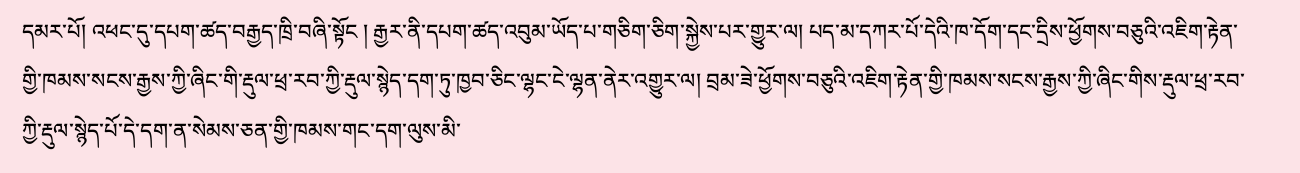དམར་པོ། འཕང་དུ་དཔག་ཚད་བརྒྱད་ཁྲི་བཞི་སྟོང ། རྒྱར་ནི་དཔག་ཚད་འབུམ་ཡོད་པ་གཅིག་ཅིག་སྐྱེས་པར་གྱུར་ལ། པད་མ་དཀར་པོ་དེའི་ཁ་དོག་དང་དྲིས་ཕྱོགས་བཅུའི་འཇིག་རྟེན་གྱི་ཁམས་སངས་རྒྱས་ཀྱི་ཞིང་གི་རྡུལ་ཕྲ་རབ་ཀྱི་རྡུལ་སྙེད་དག་ཏུ་ཁྱབ་ཅིང་ལྷང་ངེ་ལྷན་ནེར་འགྱུར་ལ། བྲམ་ཟེ་ཕྱོགས་བཅུའི་འཇིག་རྟེན་གྱི་ཁམས་སངས་རྒྱས་ཀྱི་ཞིང་གིས་རྡུལ་ཕྲ་རབ་ཀྱི་རྡུལ་སྙེད་པོ་དེ་དག་ན་སེམས་ཅན་གྱི་ཁམས་གང་དག་ལུས་མི་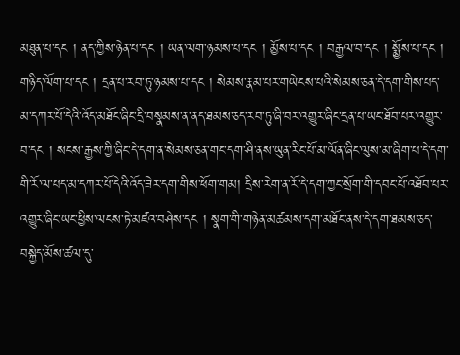མཐུན་པ་དང ། ནད་ཀྱིས་ཉེན་པ་དང ། ཡན་ལག་ཉམས་པ་དང ། མྱོས་པ་དང ། བརྒྱལ་བ་དང ། སྨྱོས་པ་དང ། གཉིད་ལོག་པ་དང ། དྲན་པ་རབ་ཏུ་ཉམས་པ་དང ། སེམས་རྣམ་པར་གཡེངས་པའི་སེམས་ཅན་དེ་དག་གིས་པད་མ་དཀར་པོ་དེའི་འོད་མཐོང་ཞིང་དྲི་བསྣམས་ན་ནད་ཐམས་ཅད་རབ་ཏུ་ཞི་བར་འགྱུར་ཞིང་དྲན་པ་ཡང་ཐོབ་པར་འགྱུར་བ་དང ། སངས་རྒྱས་ཀྱི་ཞིང་དེ་དག་ན་སེམས་ཅན་གང་དག་ཤི་ནས་ཡུན་རིང་པོ་མ་ལོན་ཞིང་ལུས་མ་ཞིག་པ་དེ་དག་གི་རོ་ལ་པད་མ་དཀར་པོ་དེའི་འོད་ཟེར་དག་གིས་ཕོག་གམ། དྲིས་རེག་ན་རོ་དེ་དག་ཀྱང་སྲོག་གི་དབང་པོ་འཐོབ་པར་འགྱུར་ཞིང་ཡང་ཕྱིས་ལངས་ཏེ་མཛའ་བཤེས་དང ། སྣག་གི་གཉེན་མཚམས་དག་མཐོང་ནས་དེ་དག་ཐམས་ཅད་བསྐྱེད་མོས་ཚལ་དུ་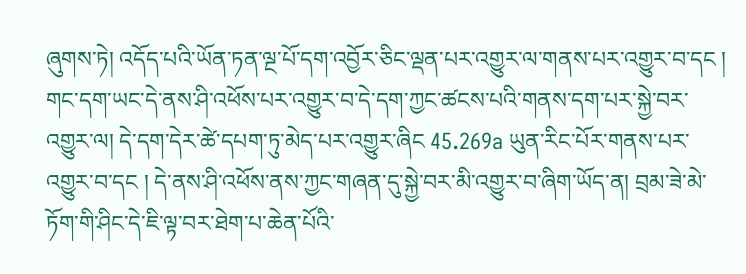ཞུགས་ཏེ། འདོད་པའི་ཡོན་ཏན་ལྔ་པོ་དག་འབྱོར་ཅིང་ལྡན་པར་འགྱུར་ལ་གནས་པར་འགྱུར་བ་དང ། གང་དག་ཡང་དེ་ནས་ཤི་འཕོས་པར་འགྱུར་བ་དེ་དག་ཀྱང་ཚངས་པའི་གནས་དག་པར་སྐྱེ་བར་འགྱུར་ལ། དེ་དག་དེར་ཚེ་དཔག་ཏུ་མེད་པར་འགྱུར་ཞིང 45.269a ཡུན་རིང་པོར་གནས་པར་འགྱུར་བ་དང ། དེ་ནས་ཤི་འཕོས་ནས་ཀྱང་གཞན་དུ་སྐྱེ་བར་མི་འགྱུར་བ་ཞིག་ཡོད་ན། བྲམ་ཟེ་མེ་ཏོག་གི་ཤིང་དེ་ཇི་ལྟ་བར་ཐེག་པ་ཆེན་པོའི་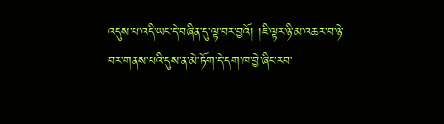འདུས་པ་འདི་ཡང་དེ་བཞིན་དུ་ལྟ་བར་བྱའོ། །ཇི་ལྟར་ཉི་མ་འཆར་བ་ཉེ་བར་གནས་པའི་དུས་ན་མེ་ཏོག་དེ་དག་ཁ་བྱེ་ཞིང་རབ་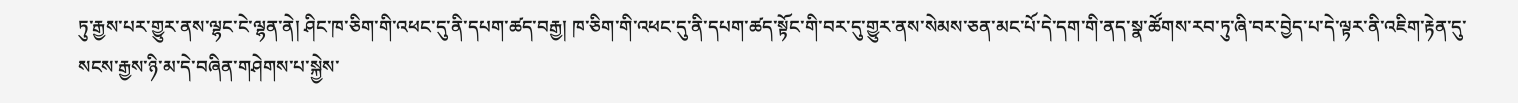ཏུ་རྒྱས་པར་གྱུར་ནས་ལྷང་ངེ་ལྷན་ནེ། ཤིང་ཁ་ཅིག་གི་འཕང་དུ་ནི་དཔག་ཚད་བརྒྱ། ཁ་ཅིག་གི་འཕང་དུ་ནི་དཔག་ཚད་སྟོང་གི་བར་དུ་གྱུར་ནས་སེམས་ཅན་མང་པོ་དེ་དག་གི་ནད་སྣ་ཚོགས་རབ་ཏུ་ཞི་བར་བྱེད་པ་དེ་ལྟར་ནི་འཇིག་རྟེན་དུ་སངས་རྒྱས་ཉི་མ་དེ་བཞིན་གཤེགས་པ་སྐྱེས་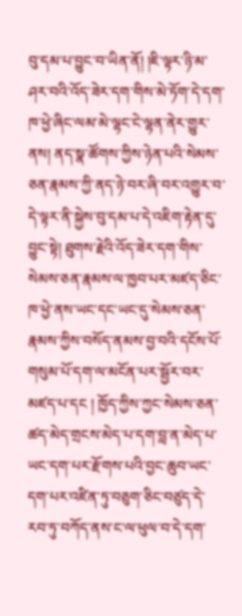བུ་དམ་པ་བྱུང་བ་ཡིན་ནོ། །ཇི་ལྟར་ཉི་མ་ཤར་བའི་འོད་ཟེར་དག་གིས་མེ་ཏོག་དེ་དག་ཁ་ཕྱེ་ཞིང་ལམ་མེ་ལྷང་ངེ་ལྷན་ནེར་གྱུར་ནས། ནད་སྣ་ཚོགས་ཀྱིས་ཉེན་པའི་སེམས་ཅན་རྣམས་ཀྱི་ནད་ཉེ་བར་ཞི་བར་འགྱུར་བ་དེ་ལྟར་ནི་སྐྱེས་བུ་དམ་པ་དེ་འཇིག་རྟེན་དུ་བྱུང་སྟེ། ཐུགས་རྗེའི་འོད་ཟེར་དག་གིས་སེམས་ཅན་རྣམས་ལ་ཁྱབ་པར་མཛད་ཅིང་ཁ་ཕྱེ་ནས་ཡང་དང་ཡང་དུ་སེམས་ཅན་རྣམས་ཀྱིས་བསོད་ནམས་བྱ་བའི་དངོས་པོ་གསུམ་པོ་དག་ལ་མངོན་པར་སྦྱོར་བར་མཛད་པ་དང ། ཁྱོད་ཀྱིས་ཀྱང་སེམས་ཅན་ཚད་མེད་གྲངས་མེད་པ་དག་བླ་ན་མེད་པ་ཡང་དག་པར་རྫོགས་པའི་བྱང་ཆུབ་ཡང་དག་པར་འཛིན་ཏུ་བཅུག་ཅིང་བཙུད་དེ་རབ་ཏུ་བཀོད་ནས་ང་ལ་ཕུལ་བ་དེ་དག་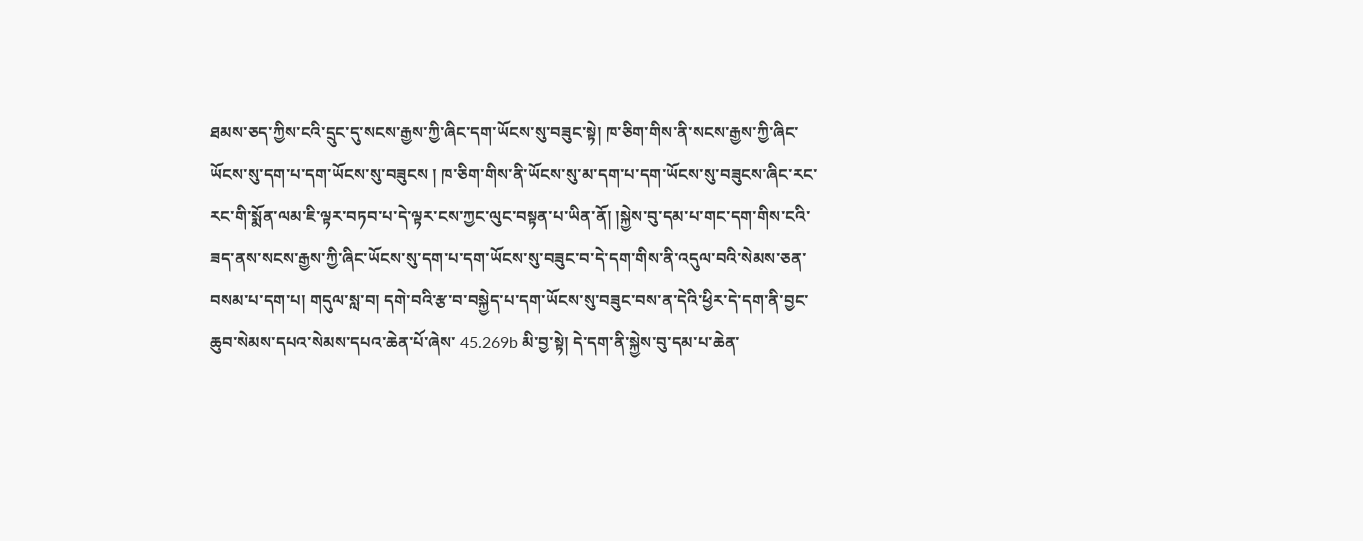ཐམས་ཅད་ཀྱིས་ངའི་དྲུང་དུ་སངས་རྒྱས་ཀྱི་ཞིང་དག་ཡོངས་སུ་བཟུང་སྟེ། ཁ་ཅིག་གིས་ནི་སངས་རྒྱས་ཀྱི་ཞིང་ཡོངས་སུ་དག་པ་དག་ཡོངས་སུ་བཟུངས ། ཁ་ཅིག་གིས་ནི་ཡོངས་སུ་མ་དག་པ་དག་ཡོངས་སུ་བཟུངས་ཞིང་རང་རང་གི་སྨོན་ལམ་ཇི་ལྟར་བཏབ་པ་དེ་ལྟར་ངས་ཀྱང་ལུང་བསྟན་པ་ཡིན་ནོ། །སྐྱེས་བུ་དམ་པ་གང་དག་གིས་ངའི་ཟད་ནས་སངས་རྒྱས་ཀྱི་ཞིང་ཡོངས་སུ་དག་པ་དག་ཡོངས་སུ་བཟུང་བ་དེ་དག་གིས་ནི་འདུལ་བའི་སེམས་ཅན་བསམ་པ་དག་པ། གདུལ་སླ་བ། དགེ་བའི་རྩ་བ་བསྐྱེད་པ་དག་ཡོངས་སུ་བཟུང་བས་ན་དེའི་ཕྱིར་དེ་དག་ནི་བྱང་ཆུབ་སེམས་དཔའ་སེམས་དཔའ་ཆེན་པོ་ཞེས་ 45.269b མི་བྱ་སྟེ། དེ་དག་ནི་སྐྱེས་བུ་དམ་པ་ཆེན་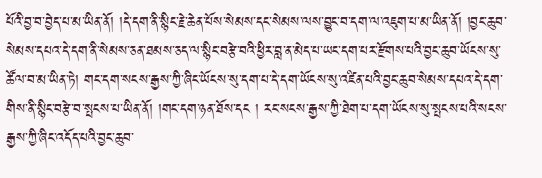པོའི་བྱ་བ་བྱེད་པ་མ་ཡིན་ནོ། །དེ་དག་ནི་སྙིང་རྗེ་ཆེན་པོས་སེམས་དང་སེམས་ལས་བྱུང་བ་དག་ལ་འཇུག་པ་མ་ཡིན་ནོ། །བྱང་ཆུབ་སེམས་དཔའ་དེ་དག་ནི་སེམས་ཅན་ཐམས་ཅད་ལ་སྙིང་བརྩེ་བའི་ཕྱིར་བླ་ན་མེད་པ་ཡང་དག་པར་རྫོགས་པའི་བྱང་ཆུབ་ཡོངས་སུ་ཚོལ་བ་མ་ཡིན་ཏེ། གང་དག་སངས་རྒྱས་ཀྱི་ཞིང་ཡོངས་སུ་དག་པ་དེ་དག་ཡོངས་སུ་འཛིན་པའི་བྱང་ཆུབ་སེམས་དཔའ་དེ་དག་གིས་ནི་སྙིང་བརྩེ་བ་སྤངས་པ་ཡིན་ནོ། །གང་དག་ཉན་ཐོས་དང ། རང་སངས་རྒྱས་ཀྱི་ཐེག་པ་དག་ཡོངས་སུ་སྤངས་པའི་སངས་རྒྱས་ཀྱི་ཞིང་འདོད་པའི་བྱང་ཆུབ་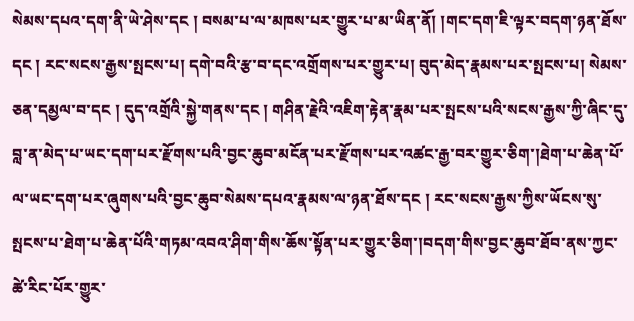སེམས་དཔའ་དག་ནི་ཡེ་ཤེས་དང ། བསམ་པ་ལ་མཁས་པར་གྱུར་པ་མ་ཡིན་ནོ། །གང་དག་ཇི་ལྟར་བདག་ཉན་ཐོས་དང ། རང་སངས་རྒྱས་སྤངས་པ། དགེ་བའི་རྩ་བ་དང་འགྲོགས་པར་གྱུར་པ། བུད་མེད་རྣམས་པར་སྤངས་པ། སེམས་ཅན་དམྱལ་བ་དང ། དུད་འགྲོའི་སྐྱེ་གནས་དང ། གཤིན་རྗེའི་འཇིག་རྟེན་རྣམ་པར་སྤངས་པའི་སངས་རྒྱས་ཀྱི་ཞིང་དུ་བླ་ན་མེད་པ་ཡང་དག་པར་རྫོགས་པའི་བྱང་ཆུབ་མངོན་པར་རྫོགས་པར་འཚང་རྒྱ་བར་གྱུར་ཅིག་།ཐེག་པ་ཆེན་པོ་ལ་ཡང་དག་པར་ཞུགས་པའི་བྱང་ཆུབ་སེམས་དཔའ་རྣམས་ལ་ཉན་ཐོས་དང ། རང་སངས་རྒྱས་ཀྱིས་ཡོངས་སུ་སྤངས་པ་ཐེག་པ་ཆེན་པོའི་གཏམ་འབའ་ཤིག་གིས་ཆོས་སྟོན་པར་གྱུར་ཅིག་།བདག་གིས་བྱང་ཆུབ་ཐོབ་ནས་ཀྱང་ཚེ་རིང་པོར་གྱུར་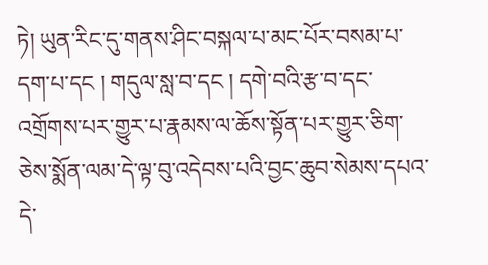ཏེ། ཡུན་རིང་དུ་གནས་ཤིང་བསྐལ་པ་མང་པོར་བསམ་པ་དག་པ་དང ། གདུལ་སླ་བ་དང ། དགེ་བའི་རྩ་བ་དང་འགྲོགས་པར་གྱུར་པ་རྣམས་ལ་ཆོས་སྟོན་པར་གྱུར་ཅིག་ཅེས་སྨོན་ལམ་དེ་ལྟ་བུ་འདེབས་པའི་བྱང་ཆུབ་སེམས་དཔའ་དེ་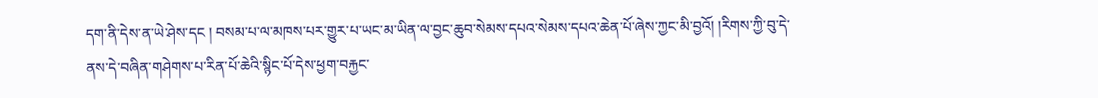དག་ནི་དེས་ན་ཡེ་ཤེས་དང ། བསམ་པ་ལ་མཁས་པར་གྱུར་པ་ཡང་མ་ཡིན་ལ་བྱང་ཆུབ་སེམས་དཔའ་སེམས་དཔའ་ཆེན་པོ་ཞེས་ཀྱང་མི་བྱའོ། །རིགས་ཀྱི་བུ་དེ་ནས་དེ་བཞིན་གཤེགས་པ་རིན་པོ་ཆེའི་སྙིང་པོ་དེས་ཕྱག་བརྐྱང་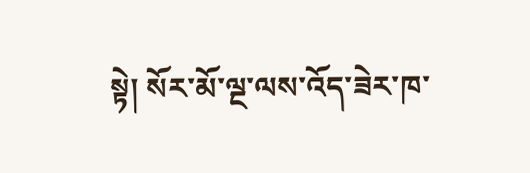སྟེ། སོར་མོ་ལྔ་ལས་འོད་ཟེར་ཁ་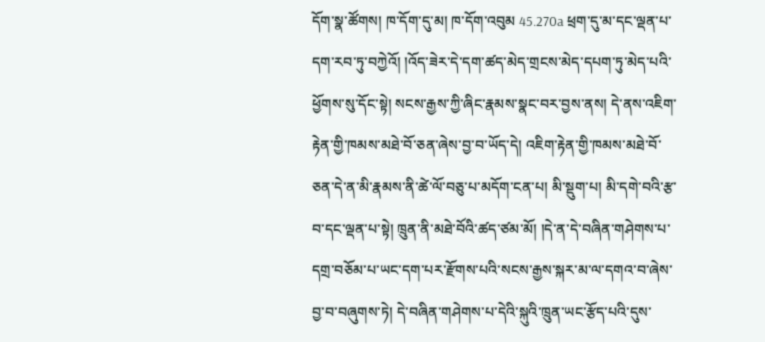དོག་སྣ་ཚོགས། ཁ་དོག་དུ་མ། ཁ་དོག་འབུམ 45.270a ཕྲག་དུ་མ་དང་ལྡན་པ་དག་རབ་ཏུ་བཀྱེའོ། །འོད་ཟེར་དེ་དག་ཚད་མེད་གྲངས་མེད་དཔག་ཏུ་མེད་པའི་ཕྱོགས་སུ་དོང་སྟེ། སངས་རྒྱས་ཀྱི་ཞིང་རྣམས་སྣང་བར་བྱས་ནས། དེ་ནས་འཇིག་རྟེན་གྱི་ཁམས་མཐེ་བོ་ཅན་ཞེས་བྱ་བ་ཡོད་དེ། འཇིག་རྟེན་གྱི་ཁམས་མཐེ་བོ་ཅན་དེ་ན་མི་རྣམས་ནི་ཚེ་ལོ་བཅུ་པ་མདོག་ངན་པ། མི་སྡུག་པ། མི་དགེ་བའི་རྩ་བ་དང་ལྡན་པ་སྟེ། ཁྲུན་ནི་མཐེ་བོའི་ཚད་ཙམ་མོ། །དེ་ན་དེ་བཞིན་གཤེགས་པ་དགྲ་བཅོམ་པ་ཡང་དག་པར་རྫོགས་པའི་སངས་རྒྱས་སྐར་མ་ལ་དགའ་བ་ཞེས་བྱ་བ་བཞུགས་ཏེ། དེ་བཞིན་གཤེགས་པ་དེའི་སྐུའི་ཁྲུན་ཡང་རྩོད་པའི་དུས་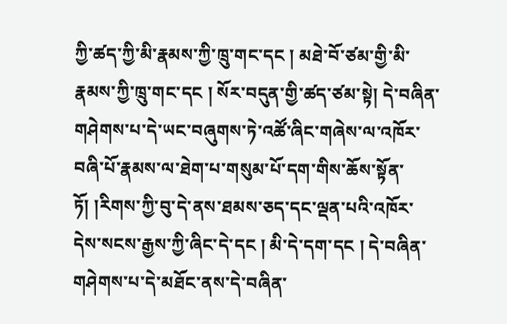ཀྱི་ཚད་ཀྱི་མི་རྣམས་ཀྱི་ཁྲུ་གང་དང ། མཐེ་བོ་ཙམ་གྱི་མི་རྣམས་ཀྱི་ཁྲུ་གང་དང ། སོར་བདུན་གྱི་ཚད་ཙམ་སྟེ། དེ་བཞིན་གཤེགས་པ་དེ་ཡང་བཞུགས་ཏེ་འཚོ་ཞིང་གཞེས་ལ་འཁོར་བཞི་པོ་རྣམས་ལ་ཐེག་པ་གསུམ་པོ་དག་གིས་ཆོས་སྟོན་ཏོ། །རིགས་ཀྱི་བུ་དེ་ནས་ཐམས་ཅད་དང་ལྡན་པའི་འཁོར་དེས་སངས་རྒྱས་ཀྱི་ཞིང་དེ་དང ། མི་དེ་དག་དང ། དེ་བཞིན་གཤེགས་པ་དེ་མཐོང་ནས་དེ་བཞིན་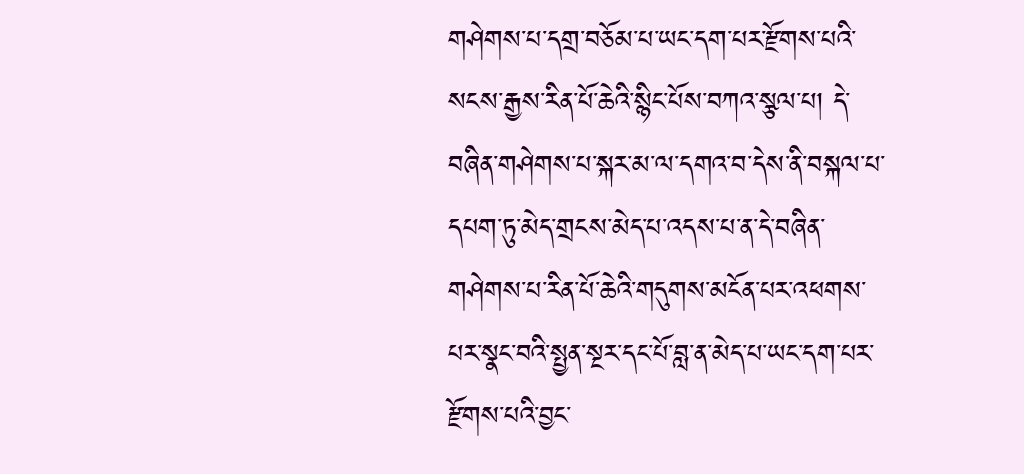གཤེགས་པ་དགྲ་བཅོམ་པ་ཡང་དག་པར་རྫོགས་པའི་སངས་རྒྱས་རིན་པོ་ཆེའི་སྙིང་པོས་བཀའ་སྩལ་པ། དེ་བཞིན་གཤེགས་པ་སྐར་མ་ལ་དགའ་བ་དེས་ནི་བསྐལ་པ་དཔག་ཏུ་མེད་གྲངས་མེད་པ་འདས་པ་ན་དེ་བཞིན་གཤེགས་པ་རིན་པོ་ཆེའི་གདུགས་མངོན་པར་འཕགས་པར་སྣང་བའི་སྤྱན་སྔར་དང་པོ་བླ་ན་མེད་པ་ཡང་དག་པར་རྫོགས་པའི་བྱང་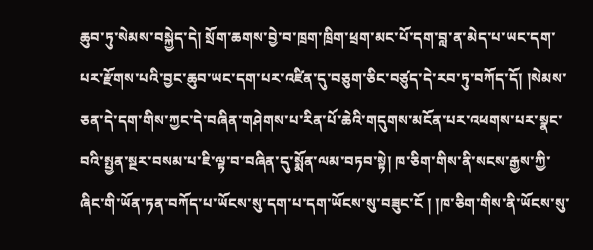ཆུབ་ཏུ་སེམས་བསྐྱེད་དེ། སྲོག་ཆགས་བྱེ་བ་ཁྲག་ཁྲིག་ཕྲག་མང་པོ་དག་བླ་ན་མེད་པ་ཡང་དག་པར་རྫོགས་པའི་བྱང་ཆུབ་ཡང་དག་པར་འཛིན་དུ་བཅུག་ཅིང་བཙུད་དེ་རབ་ཏུ་བཀོད་དོ། །སེམས་ཅན་དེ་དག་གིས་ཀྱང་དེ་བཞིན་གཤེགས་པ་རིན་པོ་ཆེའི་གདུགས་མངོན་པར་འཕགས་པར་སྣང་བའི་སྤྱན་སྔར་བསམ་པ་ཇི་ལྟ་བ་བཞིན་དུ་སྨོན་ལམ་བཏབ་སྟེ། ཁ་ཅིག་གིས་ནི་སངས་རྒྱས་ཀྱི་ཞིང་གི་ཡོན་ཏན་བཀོད་པ་ཡོངས་སུ་དག་པ་དག་ཡོངས་སུ་བཟུང་ངོ ། །ཁ་ཅིག་གིས་ནི་ཡོངས་སུ་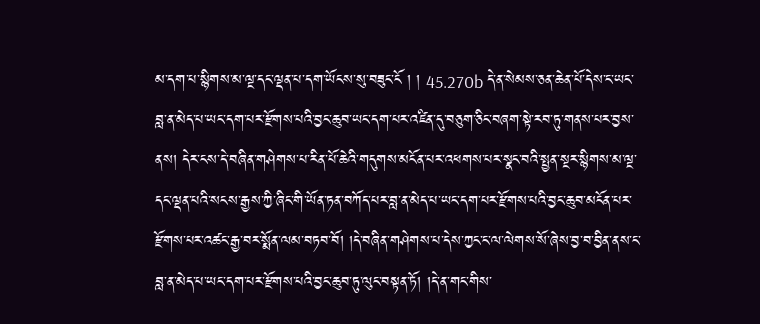མ་དག་པ་སྙིགས་མ་ལྔ་དང་ལྡན་པ་དག་ཡོངས་སུ་བཟུང་ངོ ། ། 45.270b དེ་ན་སེམས་ཅན་ཆེན་པོ་དེས་ང་ཡང་བླ་ན་མེད་པ་ཡང་དག་པར་རྫོགས་པའི་བྱང་ཆུབ་ཡང་དག་པར་འཛིན་དུ་བཅུག་ཅིང་བཞག་སྟེ་རབ་ཏུ་གནས་པར་བྱས་ནས། དེར་ངས་དེ་བཞིན་གཤེགས་པ་རིན་པོ་ཆེའི་གདུགས་མངོན་པར་འཕགས་པར་སྣང་བའི་སྤྱན་སྔར་སྙིགས་མ་ལྔ་དང་ལྡན་པའི་སངས་རྒྱས་ཀྱི་ཞིང་གི་ཡོན་ཏན་བཀོད་པར་བླ་ན་མེད་པ་ཡང་དག་པར་རྫོགས་པའི་བྱང་ཆུབ་མངོན་པར་རྫོགས་པར་འཚང་རྒྱ་བར་སྨོན་ལམ་བཏབ་བོ། །དེ་བཞིན་གཤེགས་པ་དེས་ཀྱང་ང་ལ་ལེགས་སོ་ཞེས་བྱ་བ་བྱིན་ནས་ང་བླ་ན་མེད་པ་ཡང་དག་པར་རྫོགས་པའི་བྱང་ཆུབ་ཏུ་ལུང་བསྟན་ཏོ། །དེ་ན་གང་གིས་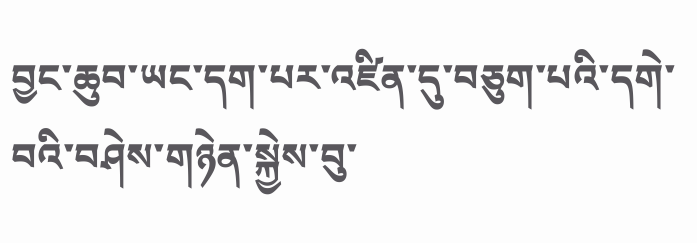བྱང་ཆུབ་ཡང་དག་པར་འཛིན་དུ་བཅུག་པའི་དགེ་བའི་བཤེས་གཉེན་སྐྱེས་བུ་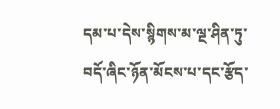དམ་པ་དེས་སྙིགས་མ་ལྔ་ཤིན་ཏུ་བདོ་ཞིང་ཉོན་མོངས་པ་དང་རྩོད་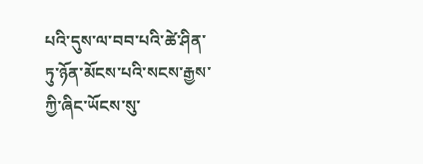པའི་དུས་ལ་བབ་པའི་ཚེ་ཤིན་ཏུ་ཉོན་མོངས་པའི་སངས་རྒྱས་ཀྱི་ཞིང་ཡོངས་སུ་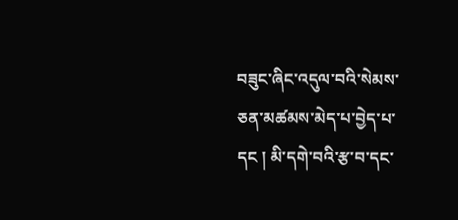བཟུང་ཞིང་འདུལ་བའི་སེམས་ཅན་མཚམས་མེད་པ་བྱེད་པ་དང ། མི་དགེ་བའི་རྩ་བ་དང་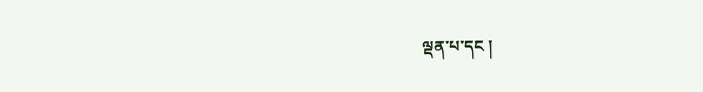ལྡན་པ་དང །